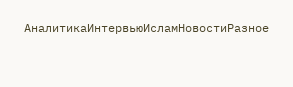АналитикаИнтервьюИсламНовостиРазное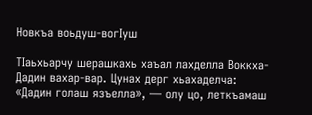Новкъа воьдуш-вогIуш

ТIаьхьарчу шерашкахь хаъал лахделла Воккха-Дадин вахар-вар. Цунах дерг хьахаделча: «Дадин голаш язъелла», — олу цо, леткъамаш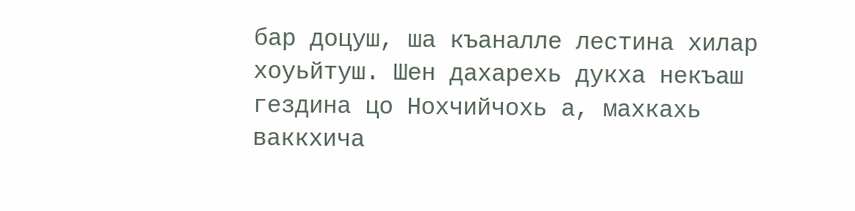бар доцуш, ша къаналле лестина хилар хоуьйтуш. Шен дахарехь дукха некъаш гездина цо Нохчийчохь а, махкахь ваккхича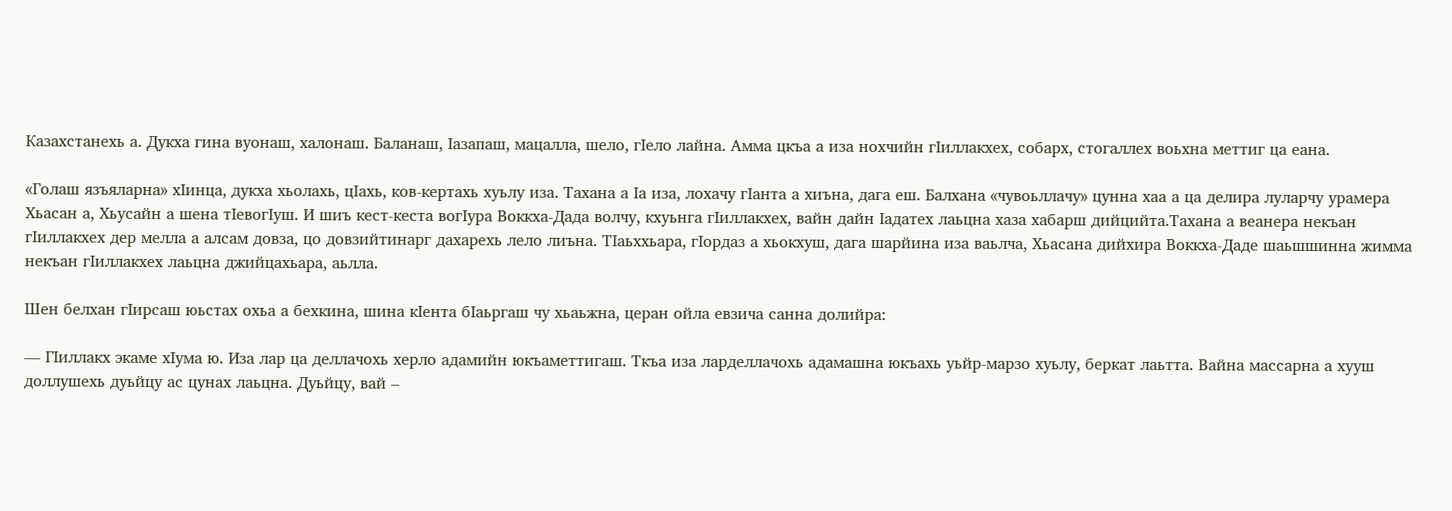Казахстанехь а. Дукха гина вуонаш, халонаш. Баланаш, Iазапаш, мацалла, шело, гIело лайна. Амма цкъа а иза нохчийн гIиллакхех, собарх, стогаллех воьхна меттиг ца еана.

«Голаш язъяларна» хIинца, дукха хьолахь, цIахь, ков-кертахь хуьлу иза. Тахана а Iа иза, лохачу гIанта а хиъна, дага еш. Балхана «чувоьллачу» цунна хаа а ца делира луларчу урамера Хьасан а, Хьусайн а шена тIевогIуш. И шиъ кест-кеста вогIура Воккха-Дада волчу, кхуьнга гIиллакхех, вайн дайн Iадатех лаьцна хаза хабарш дийцийта.Тахана а веанера некъан гIиллакхех дер мелла а алсам довза, цо довзийтинарг дахарехь лело лиъна. ТIаьххьара, гIордаз а хьокхуш, дага шарйина иза ваьлча, Хьасана дийхира Воккха-Даде шаьшшинна жимма некъан гIиллакхех лаьцна джийцахьара, аьлла.

Шен белхан гIирсаш юьстах охьа а бехкина, шина кIента бIаьргаш чу хьаьжна, церан ойла евзича санна долийра:

— ГIиллакх экаме хIума ю. Иза лар ца деллачохь херло адамийн юкъаметтигаш. Ткъа иза ларделлачохь адамашна юкъахь уьйр-марзо хуьлу, беркат лаьтта. Вайна массарна а хууш доллушехь дуьйцу ас цунах лаьцна. Дуьйцу, вай –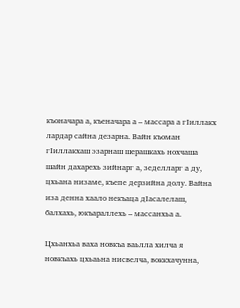къоначара а, къеначара а – массара а гIиллакх лардар сайна дезарна. Вайн къоман гIиллакхаш эзарнаш шерашкахь нохчаша шайн дахарехь зийнарг а, зеделларг а ду, цхьана низаме, къепе дерзийна долу. Вайна иза денна хаало некъаца дIасалелаш, балхахь, юкъараллехь – массанхьа а.

Цхьанхьа ваха новкъа ваьлла хилча я новкъахь цхьаьна нисвелча, воккхачунна,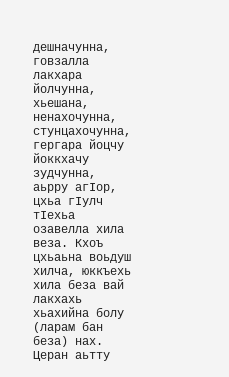дешначунна, говзалла лакхара йолчунна, хьешана, ненахочунна, стунцахочунна, гергара йоцчу йоккхачу зудчунна, аьрру агIор, цхьа гIулч тIехьа озавелла хила веза. Кхоъ цхьаьна воьдуш хилча, юккъехь хила беза вай лакхахь хьахийна болу (ларам бан беза) нах. Церан аьтту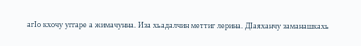агIо кхочу уггаре а жимачунна. Иза хьадалчин меттиг лерина. ДIаяханчу заманашкахь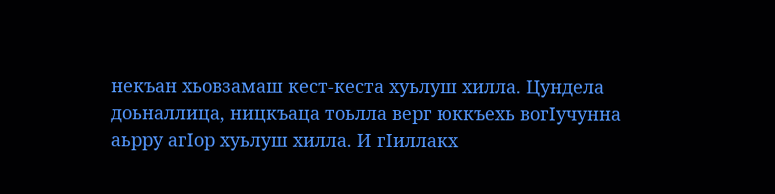некъан хьовзамаш кест-кеста хуьлуш хилла. Цундела доьналлица, ницкъаца тоьлла верг юккъехь вогIучунна аьрру агIор хуьлуш хилла. И гIиллакх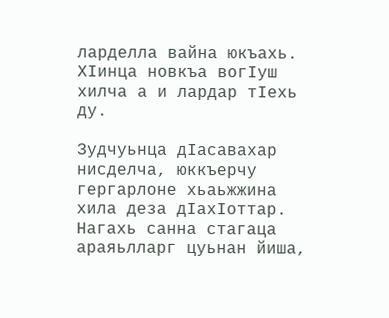ларделла вайна юкъахь. ХIинца новкъа вогIуш хилча а и лардар тIехь ду.

Зудчуьнца дIасавахар нисделча, юккъерчу гергарлоне хьаьжжина хила деза дIахIоттар. Нагахь санна стагаца араяьлларг цуьнан йиша,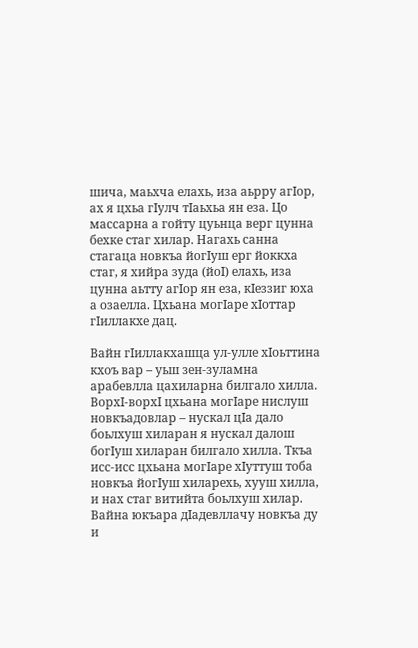шича, маьхча елахь, иза аьрру агIор, ах я цхьа гIулч тIаьхьа ян еза. Цо массарна а гойту цуьнца верг цунна бехке стаг хилар. Нагахь санна стагаца новкъа йогIуш ерг йоккха стаг, я хийра зуда (йоI) елахь, иза цунна аьтту агIор ян еза, кIеззиг юха а озаелла. Цхьана могIаре хIоттар гIиллакхе дац.

Вайн гIиллакхашца ул-улле хIоьттина кхоъ вар – уьш зен-зуламна арабевлла цахиларна билгало хилла. ВорхI-ворхI цхьана могIаре нислуш новкъадовлар – нускал цIа дало боьлхуш хиларан я нускал далош богIуш хиларан билгало хилла. Ткъа исс-исс цхьана могIаре хIуттуш тоба новкъа йогIуш хиларехь, хууш хилла, и нах стаг витийта боьлхуш хилар. Вайна юкъара дIадевллачу новкъа ду и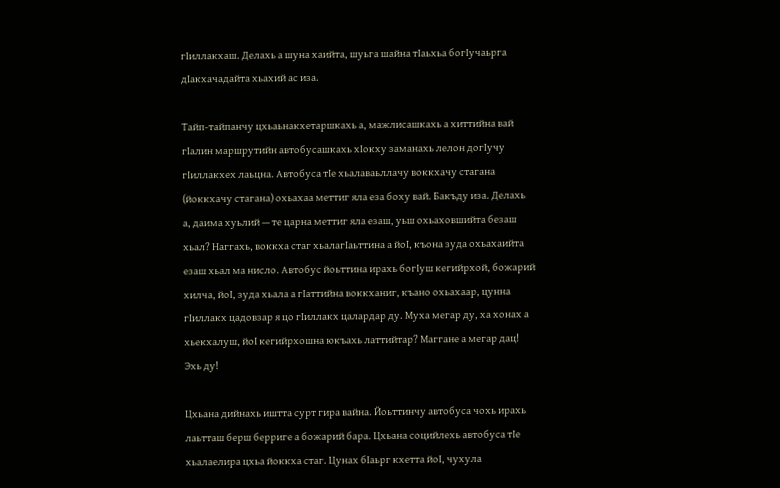гIиллакхаш. Делахь а шуна хаийта, шуьга шайна тIаьхьа богIучаьрга дIакхачадайта хьахий ас иза.

Тайп-тайпанчу цхьаьнакхетаршкахь а, мажлисашкахь а хиттийна вай гIалин маршрутийн автобусашкахь хIокху заманахь лелон догIучу гIиллакхех лаьцна. Автобуса тIе хьалаваьллачу воккхачу стагана (йоккхачу стагана) охьахаа меттиг яла еза боху вай. Бакъду иза. Делахь а, даима хуьлий — те царна меттиг яла езаш, уьш охьаховшийта безаш хьал? Наггахь, воккха стаг хьалагIаьттина а йоI, къона зуда охьахаийта езаш хьал ма нисло. Автобус йоьттина ирахь богIуш кегийрхой, божарий хилча, йоI, зуда хьала а гIаттийна воккханиг, къано охьахаар, цунна гIиллакх цадовзар я цо гIиллакх цалардар ду. Муха мегар ду, ха хонах а хьекхалуш, йоI кегийрхошна юкъахь латтийтар? Маггане а мегар дац! Эхь ду!

Цхьана дийнахь иштта сурт гира вайна. Йоьттинчу автобуса чохь ирахь лаьтташ берш берриге а божарий бара. Цхьана социйлехь автобуса тIе хьалаелира цхьа йоккха стаг. Цунах бIаьрг кхетта йоI, чухула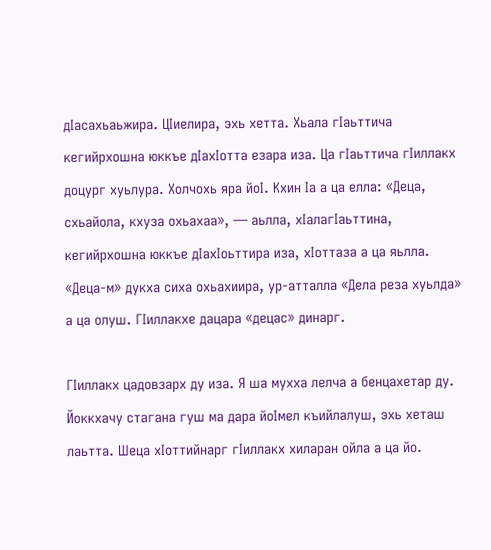дIасахьаьжира. ЦIиелира, эхь хетта. Хьала гIаьттича кегийрхошна юккъе дIахIотта езара иза. Ца гIаьттича гIиллакх доцург хуьлура. Холчохь яра йоI. Кхин Iа а ца елла: «Деца, схьайола, кхуза охьахаа», — аьлла, хIалагIаьттина, кегийрхошна юккъе дIахIоьттира иза, хIоттаза а ца яьлла. «Деца-м» дукха сиха охьахиира, ур-атталла «Дела реза хуьлда» а ца олуш. ГIиллакхе дацара «децас» динарг.

ГIиллакх цадовзарх ду иза. Я ша мухха лелча а бенцахетар ду. Йоккхачу стагана гуш ма дара йоIмел къийлалуш, эхь хеташ лаьтта. Шеца хIоттийнарг гIиллакх хиларан ойла а ца йо.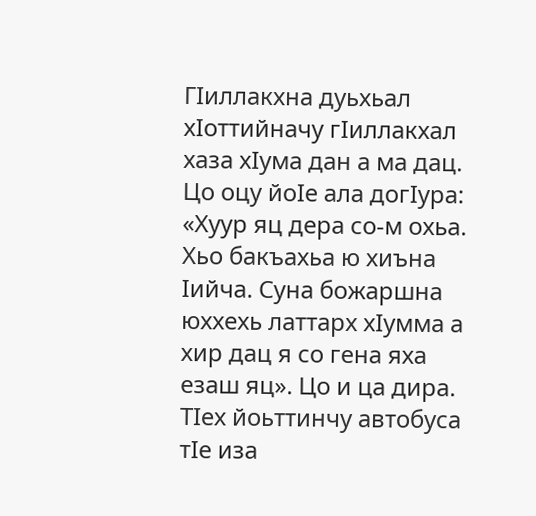ГIиллакхна дуьхьал хIоттийначу гIиллакхал хаза хIума дан а ма дац. Цо оцу йоIе ала догIура: «Хуур яц дера со-м охьа. Хьо бакъахьа ю хиъна Iийча. Суна божаршна юххехь латтарх хIумма а хир дац я со гена яха езаш яц». Цо и ца дира. ТIех йоьттинчу автобуса тIе иза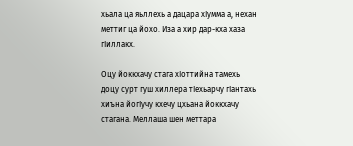хьала ца яьллехь а дацара хIумма а, нехан меттиг ца йохо. Иза а хир дар-кха хаза гIиллакх.

Оцу йоккхачу стага хIоттийна тамехь доцу сурт гуш хиллера тIехьарчу гIантахь хиъна йогIучу кхечу цхьана йоккхачу стагана. Меллаша шен меттара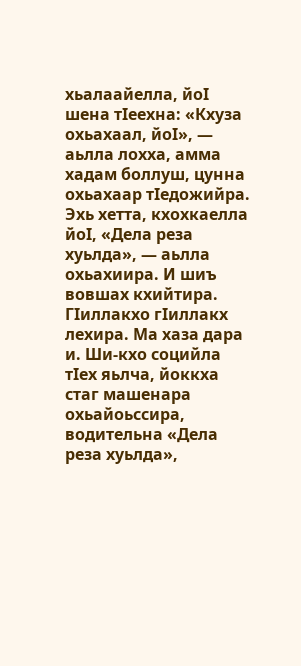хьалаайелла, йоI шена тIеехна: «Кхуза охьахаал, йоI», — аьлла лохха, амма хадам боллуш, цунна охьахаар тIедожийра. Эхь хетта, кхохкаелла йоI, «Дела реза хуьлда», — аьлла охьахиира. И шиъ вовшах кхийтира. ГIиллакхо гIиллакх лехира. Ма хаза дара и. Ши-кхо социйла тIех яьлча, йоккха стаг машенара охьайоьссира, водительна «Дела реза хуьлда»,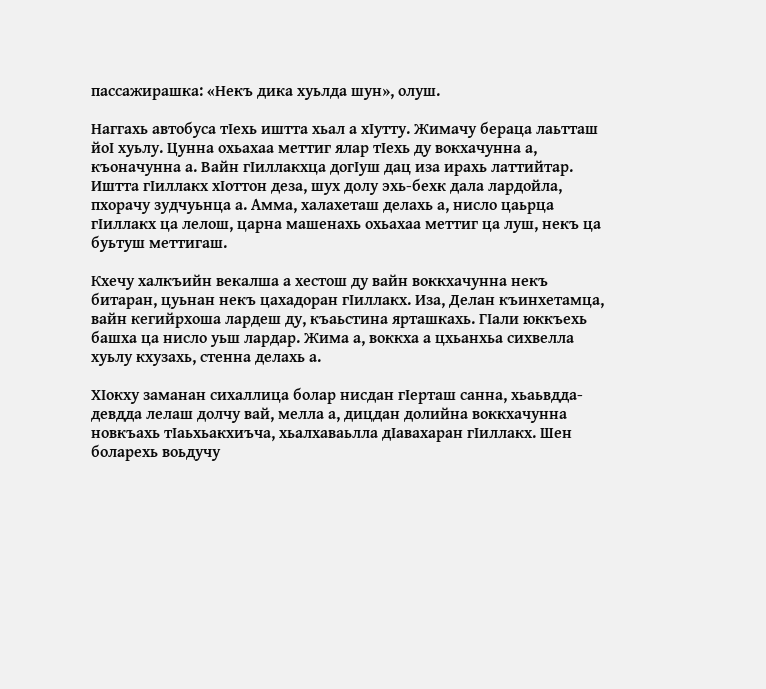пассажирашка: «Некъ дика хуьлда шун», олуш.

Наггахь автобуса тIехь иштта хьал а хIутту. Жимачу бераца лаьтташ йоI хуьлу. Цунна охьахаа меттиг ялар тIехь ду вокхачунна а, къоначунна а. Вайн гIиллакхца догIуш дац иза ирахь латтийтар. Иштта гIиллакх хIоттон деза, шух долу эхь-бехк дала лардойла, пхорачу зудчуьнца а. Амма, халахеташ делахь а, нисло цаьрца гIиллакх ца лелош, царна машенахь охьахаа меттиг ца луш, некъ ца буьтуш меттигаш.

Кхечу халкъийн векалша а хестош ду вайн воккхачунна некъ битаран, цуьнан некъ цахадоран гIиллакх. Иза, Делан къинхетамца, вайн кегийрхоша лардеш ду, къаьстина ярташкахь. ГIали юккъехь башха ца нисло уьш лардар. Жима а, воккха а цхьанхьа сихвелла хуьлу кхузахь, стенна делахь а.

ХIокху заманан сихаллица болар нисдан гIерташ санна, хьаьвдда-девдда лелаш долчу вай, мелла а, дицдан долийна воккхачунна новкъахь тIаьхьакхиъча, хьалхаваьлла дIавахаран гIиллакх. Шен боларехь воьдучу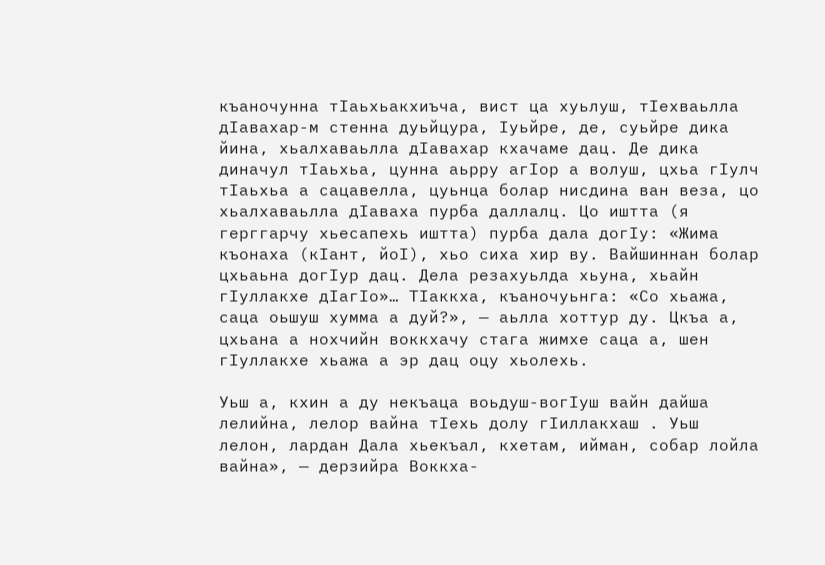къаночунна тIаьхьакхиъча, вист ца хуьлуш, тIехваьлла дIавахар-м стенна дуьйцура, Iуьйре, де, суьйре дика йина, хьалхаваьлла дIавахар кхачаме дац. Де дика диначул тIаьхьа, цунна аьрру агIор а волуш, цхьа гIулч тIаьхьа а сацавелла, цуьнца болар нисдина ван веза, цо хьалхаваьлла дIаваха пурба даллалц. Цо иштта (я герггарчу хьесапехь иштта) пурба дала догIу: «Жима къонаха (кIант, йоI), хьо сиха хир ву. Вайшиннан болар цхьаьна догIур дац. Дела резахуьлда хьуна, хьайн гIуллакхе дIагIо»… ТIаккха, къаночуьнга: «Со хьажа, саца оьшуш хумма а дуй?», — аьлла хоттур ду. Цкъа а, цхьана а нохчийн воккхачу стага жимхе саца а, шен гIуллакхе хьажа а эр дац оцу хьолехь.

Уьш а, кхин а ду некъаца воьдуш-вогIуш вайн дайша лелийна, лелор вайна тIехь долу гIиллакхаш . Уьш лелон, лардан Дала хьекъал, кхетам, ийман, собар лойла вайна», — дерзийра Воккха-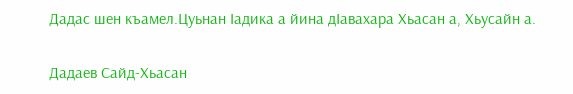Дадас шен къамел.Цуьнан Iадика а йина дIавахара Хьасан а, Хьусайн а.

Дадаев Сайд-Хьасан